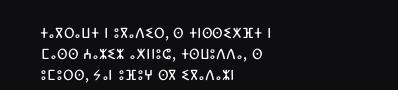ⵜⴰⴳⵔⴰⵡⵜ ⵏ ⵓⴳⴰⴷⵉⵔ, ⵙ ⵜⵏⵙⵙⵉⵅⴼⵜ ⵏ ⵎⴰⵙⵙ ⵄⴰⵣⵉⵣ ⴰⵅⵏⵏⵓⵛ, ⵜⵙⵡⵓⴷⴷⴰ, ⵙ ⵓⵎⵓⵔⵙ, ⵢⴰⵏ ⵓⴼⵓⵖ ⵙⴳ ⵉⴳⴰⴷⴰⵣⵏ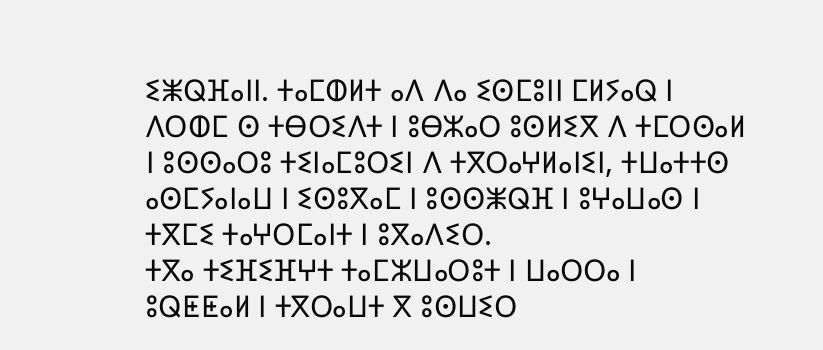ⵉⵥⵕⴼⴰⵏⵏ. ⵜⴰⵎⵀⵍⵜ ⴰⴷ ⴷⴰ ⵉⵙⵎⵓⵏⵏ ⵎⵍⵢⴰⵕ ⵏ ⴷⵔⵀⵎ ⵙ ⵜⴱⵔⵉⴷⵜ ⵏ ⵓⴱⵣⴰⵔ ⵓⵙⵍⵉⴳ ⴷ ⵜⵎⵔⵙⴰⵍ ⵏ ⵓⵙⵙⴰⵔⵓ ⵜⵉⵏⴰⵎⵓⵔⵉⵏ ⴷ ⵜⴳⵔⴰⵖⵍⴰⵏⵉⵏ, ⵜⵡⴰⵜⵜⵙ ⴰⵙⵎⵢⴰⵏⴰⵡ ⵏ ⵉⵙⵓⴳⴰⵎ ⵏ ⵓⵙⵙⵥⵕⴼ ⵏ ⵓⵖⴰⵡⴰⵙ ⵏ ⵜⴳⵎⵉ ⵜⴰⵖⵔⵎⴰⵏⵜ ⵏ ⵓⴳⴰⴷⵉⵔ.
ⵜⴳⴰ ⵜⵉⴼⵉⴼⵖⵜ ⵜⴰⵎⵣⵡⴰⵔⵓⵜ ⵏ ⵡⴰⵔⵔⴰ ⵏ ⵓⵕⵟⵟⴰⵍ ⵏ ⵜⴳⵔⴰⵡⵜ ⴳ ⵓⵙⵡⵉⵔ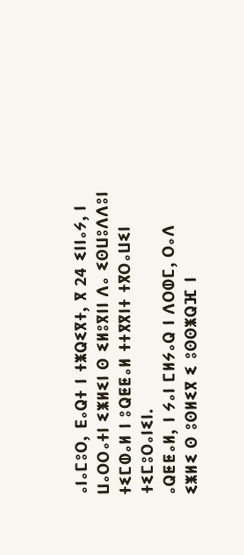ⴰⵏⴰⵎⵓⵔ, ⴹⴰⵕⵜ ⵏ ⵜⵥⵕⵉⴳⵜ, ⴳ 24 ⵉⵏⵏⴰⵢ, ⵏ ⵡⴰⵔⵔⴰⵜⵏ ⵉⵥⵍⵉⵏ ⵙ ⵉⵍⵓⴳⵏⵏ ⴷⴰ ⵉⵙⵡⵓⴷⴷⵓⵏ ⵜⵉⵎⵀⴰⵍ ⵏ ⵓⵕⵟⵟⴰⵍ ⵜⵜⴳⴳⵏⵜ ⵜⴳⵔⴰⵡⵉⵏ ⵜⵉⵎⵓⵔⴰⵏⵉⵏ.
ⴰⵕⵟⵟⴰⵍ, ⵏ ⵢⴰⵏ ⵎⵍⵢⴰⵕ ⵏ ⴷⵔⵀⵎ, ⵔⴰⴷ ⵉⵥⵍⵉ ⵙ ⵓⵙⵍⵉⴳ ⵉ ⵓⵙⵙⵥⵕⴼ ⵏ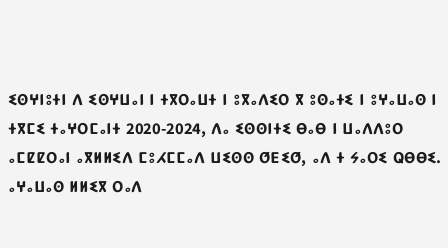ⵉⵙⵖⵏⵓⵜⵏ ⴷ ⵉⵙⵖⵡⴰⵏ ⵏ ⵜⴳⵔⴰⵡⵜ ⵏ ⵓⴳⴰⴷⵉⵔ ⴳ ⵓⵙⴰⵜⵉ ⵏ ⵓⵖⴰⵡⴰⵙ ⵏ ⵜⴳⵎⵉ ⵜⴰⵖⵔⵎⴰⵏⵜ 2020-2024, ⴷⴰ ⵉⵙⵙⵏⵜⵉ ⴱⴰⴱ ⵏ ⵡⴰⴷⴷⵓⵔ ⴰⵎⵇⵇⵔⴰⵏ ⴰⴳⵍⵍⵉⴷ ⵎⵓⵃⵎⵎⴰⴷ ⵡⵉⵙⵙ ⵚⴹⵉⵚ, ⴰⴷ ⵜ ⵢⴰⵔⵉ ⵕⴱⴱⵉ. ⴰⵖⴰⵡⴰⵙ ⵍⵍⵉⴳ ⵔⴰⴷ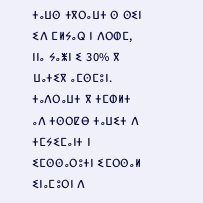ⵜⴰⵡⵙ ⵜⴳⵔⴰⵡⵜ ⵙ ⵙⵉⵏ ⵉⴷ ⵎⵍⵢⴰⵕ ⵏ ⴷⵔⵀⵎ, ⵏⵏⴰ ⵢⴰⵥⵏ ⵉ 30% ⴳ ⵡⴰⵜⵉⴳ ⴰⵎⵙⵎⵓⵏ.
ⵜⴰⴷⵔⴰⵡⵜ ⴳ ⵜⵎⵀⵍⵜ ⴰⴷ ⵜⵙⵔⵇⴱ ⵜⴰⵡⵉⵜ ⴷ ⵜⵎⵢⵉⵎⴰⵏⵜ ⵏ ⵉⵎⵙⵙⴰⵔⵓⵜⵏ ⵉⵎⵔⵙⴰⵍ ⵉⵏⴰⵎⵓⵔⵏ ⴷ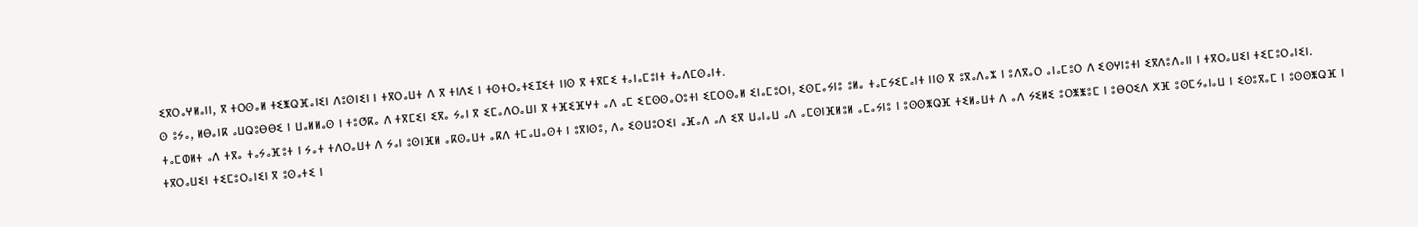ⵉⴳⵔⴰⵖⵍⴰⵏⵏ, ⴳ ⵜⵔⵙⴰⵍ ⵜⵉⵥⵕⴼⴰⵏⵉⵏ ⴷⵓⵙⵏⵉⵏ ⵏ ⵜⴳⵔⴰⵡⵜ ⴷ ⴳ ⵜⵏⴷⵉ ⵏ ⵜⵙⵜⵔⴰⵜⵉⵊⵉⵜ ⵏⵏⵙ ⴳ ⵜⴳⵎⵉ ⵜⴰⵏⴰⵎⵓⵏⵜ ⵜⴰⴷⵎⵙⴰⵏⵜ.
ⵙ ⵓⵢⴰ, ⵍⴱⴰⵏⴽ ⴰⵡⵕⵓⴱⴱⵉ ⵏ ⵡⴰⵍⵍⴰⵙ ⵏ ⵜⵓⵚⴽⴰ ⴷ ⵜⴳⵎⵉⵏ ⵉⴳⴰ ⵢⴰⵏ ⴳ ⵉⵎⴰⴷⵔⴰⵡⵏ ⴳ ⵜⴼⵉⴼⵖⵜ ⴰⴷ ⴰⵎ ⵉⵎⵙⵙⴰⵔⵓⵜⵏ ⵉⵎⵔⵙⴰⵍ ⵉⵏⴰⵎⵓⵔⵏ, ⵉⵙⵎⴰⵢⵏⵓ ⵓⵍⴰ ⵜⴰⵎⵢⵉⵎⴰⵏⵜ ⵏⵏⵙ ⴳ ⵓⴳⴰⴷⴰⵣ ⵏ ⵓⴷⴳⴰⵔ ⴰⵏⴰⵎⵓⵔ ⴷ ⵉⵙⵖⵏⵓⵜⵏ ⵉⴳⴷⵓⴷⴰⵏⵏ ⵏ ⵜⴳⵔⴰⵡⵉⵏ ⵜⵉⵎⵓⵔⴰⵏⵉⵏ.
ⵜⴰⵎⵀⵍⵜ ⴰⴷ ⵜⴳⴰ ⵜⴰⵢⴰⴼⵓⵜ ⵏ ⵢⴰⵜ ⵜⴷⵔⴰⵡⵜ ⴷ ⵢⴰⵏ ⵓⵙⵏⴼⵍ ⴰⴽⵙⴰⵡⵜ ⴰⴽⴷ ⵜⵎⴰⵡⴰⵙⵜ ⵏ ⵓⴳⵏⵙⵓ, ⴷⴰ ⵉⵙⵡⵓⵔⵉⵏ ⴰⴼⴰⴷ ⴰⴷ ⵉⴳ ⵡⴰⵏⴰⵡ ⴰⴷ ⴰⵎⵙⵏⴼⵍⵓⵍ ⴰⵎⴰⵢⵏⵓ ⵏ ⵓⵙⵙⵥⵕⴼ ⵜⵉⵍⴰⵡⵜ ⴷ ⴰⴷ ⵢⵉⵍⵉ ⵓⵔⵥⵥⵓⵎ ⵏ ⵓⴱⵔⵉⴷ ⵅⴼ ⵓⵙⵎⵢⴰⵏⴰⵡ ⵏ ⵉⵙⵓⴳⴰⵎ ⵏ ⵓⵙⵙⵥⵕⴼ ⵏ ⵜⴳⵔⴰⵡⵉⵏ ⵜⵉⵎⵓⵔⴰⵏⵉⵏ ⴳ ⵓⵙⴰⵜⵉ ⵏ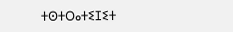ⵜⵙⵜⵔⴰⵜⵉⵊⵉⵜ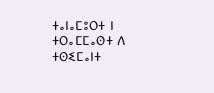ⵜⴰⵏⴰⵎⵓⵔⵜ ⵏ ⵜⵔⴰⵎⵎⴰⵙⵜ ⴷ ⵜⵙⵉⵎⴰⵏⵜ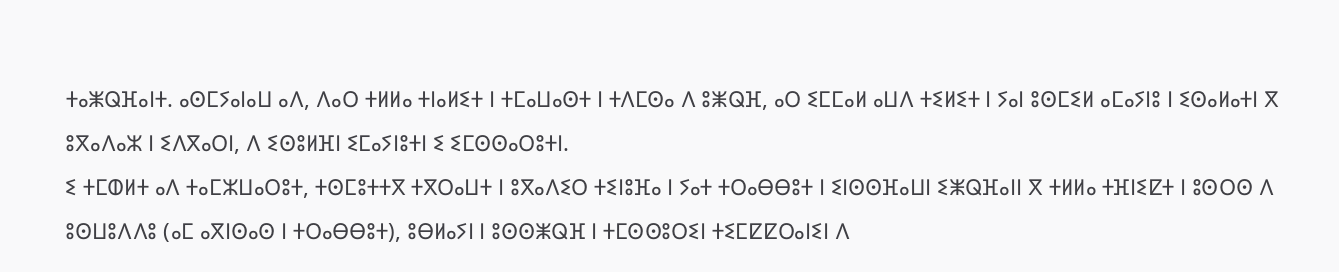ⵜⴰⵥⵕⴼⴰⵏⵜ. ⴰⵙⵎⵢⴰⵏⴰⵡ ⴰⴷ, ⴷⴰⵔ ⵜⵍⵍⴰ ⵜⵏⴰⵍⵉⵜ ⵏ ⵜⵎⴰⵡⴰⵙⵜ ⵏ ⵜⴷⵎⵙⴰ ⴷ ⵓⵥⵕⴼ, ⴰⵔ ⵉⵎⵎⴰⵍ ⴰⵡⴷ ⵜⵉⵍⵉⵜ ⵏ ⵢⴰⵏ ⵓⵙⵎⵉⵍ ⴰⵎⴰⵢⵏⵓ ⵏ ⵉⵙⴰⵍⴰⵜⵏ ⴳ ⵓⴳⴰⴷⴰⵣ ⵏ ⵉⴷⴳⴰⵔⵏ, ⴷ ⵉⵙⵓⵍⴼⵏ ⵉⵎⴰⵢⵏⵓⵜⵏ ⵉ ⵉⵎⵙⵙⴰⵔⵓⵜⵏ.
ⵉ ⵜⵎⵀⵍⵜ ⴰⴷ ⵜⴰⵎⵣⵡⴰⵔⵓⵜ, ⵜⵙⵎⵓⵜⵜⴳ ⵜⴳⵔⴰⵡⵜ ⵏ ⵓⴳⴰⴷⵉⵔ ⵜⵉⵏⵓⴼⴰ ⵏ ⵢⴰⵜ ⵜⵔⴰⴱⴱⵓⵜ ⵏ ⵉⵏⵙⵙⴼⴰⵡⵏ ⵉⵥⵕⴼⴰⵏⵏ ⴳ ⵜⵍⵍⴰ ⵜⴼⵏⵉⵇⵜ ⵏ ⵓⵙⵔⵙ ⴷ ⵓⵙⵡⵓⴷⴷⵓ (ⴰⵎ ⴰⴳⵏⵙⴰⵙ ⵏ ⵜⵔⴰⴱⴱⵓⵜ), ⵓⴱⵍⴰⵢⵏ ⵏ ⵓⵙⵙⵥⵕⴼ ⵏ ⵜⵎⵙⵙⵓⵔⵉⵏ ⵜⵉⵎⵇⵇⵔⴰⵏⵉⵏ ⴷ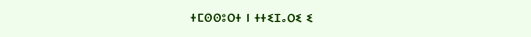ⵜⵎⵙⵙⵓⵔⵜ ⵏ ⵜⵜⵉⵊⴰⵔⵉ ⵉ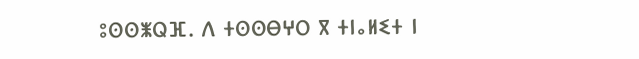ⵓⵙⵙⵥⵕⴼ. ⴷ ⵜⵙⵙⴱⵖⵔ ⴳ ⵜⵏⴰⵍⵉⵜ ⵏ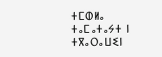ⵜⵎⵀⵍⴰ ⵜⴰⵎⴰⵜⴰⵢⵜ ⵏ ⵜⴳⴰⵔⴰⵡⵉⵏ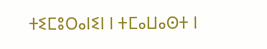ⵜⵉⵎⵓⵔⴰⵏⵉⵏ ⵏ ⵜⵎⴰⵡⴰⵙⵜ ⵏ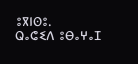ⵓⴳⵏⵙⵓ.
ⵕⴰⵛⵉⴷ ⵓⴱⴰⵖⴰⵊ